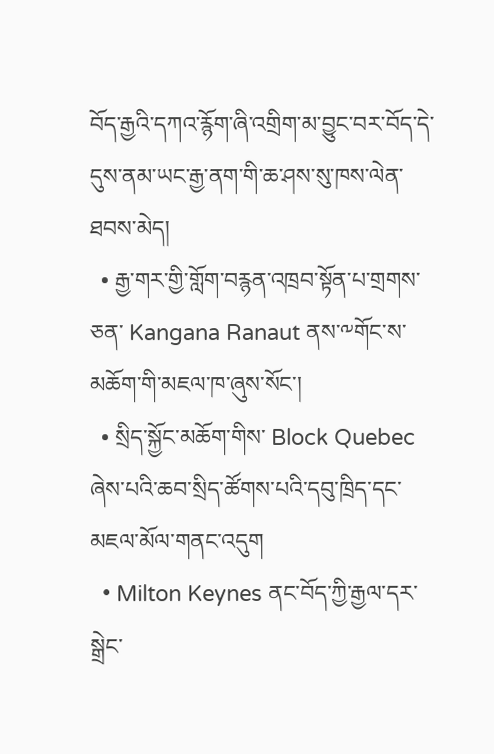བོད་རྒྱའི་དཀའ་རྙོག་ཞི་འགྲིག་མ་བྱུང་བར་བོད་དེ་དུས་ནམ་ཡང་རྒྱ་ནག་གི་ཆ་ཤས་སུ་ཁས་ལེན་ཐབས་མེད།
  • རྒྱ་གར་གྱི་གློག་བརྙན་འཁྲབ་སྟོན་པ་གྲགས་ཅན་ Kangana Ranaut ནས་༸གོང་ས་མཆོག་གི་མཇལ་ཁ་ཞུས་སོང་།
  • སྲིད་སྐྱོང་མཆོག་གིས་ Block Quebec ཞེས་པའི་ཆབ་སྲིད་ཚོགས་པའི་དབུ་ཁྲིད་དང་མཇལ་མོལ་གནང་འདུག
  • Milton Keynes ནང་བོད་ཀྱི་རྒྱལ་དར་སྒྲེང་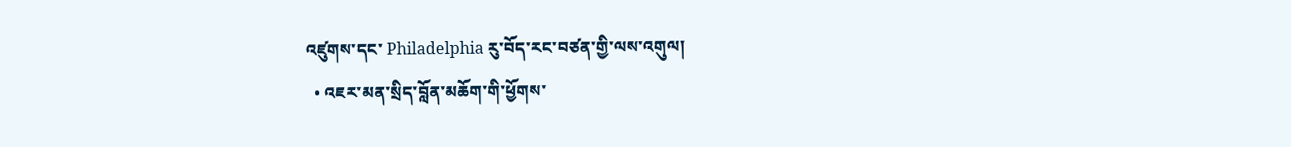འཛུགས་དང་ Philadelphia རུ་བོད་རང་བཙན་གྱི་ལས་འགུལ།
  • འཇར་མན་སྲིད་བློན་མཆོག་གི་ཕྱོགས་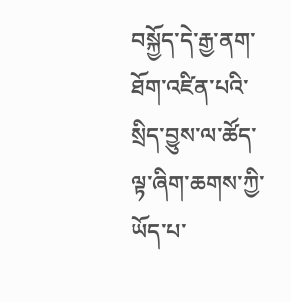བསྐྱོད་དེ་རྒྱ་ནག་ཐོག་འཛིན་པའི་སྲིད་བྱུས་ལ་ཚོད་ལྟ་ཞིག་ཆགས་ཀྱི་ཡོད་པ་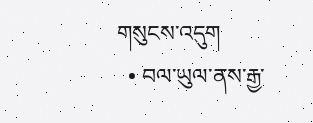གསུངས་འདུག
  • བལ་ཡུལ་ནས་རྒྱ་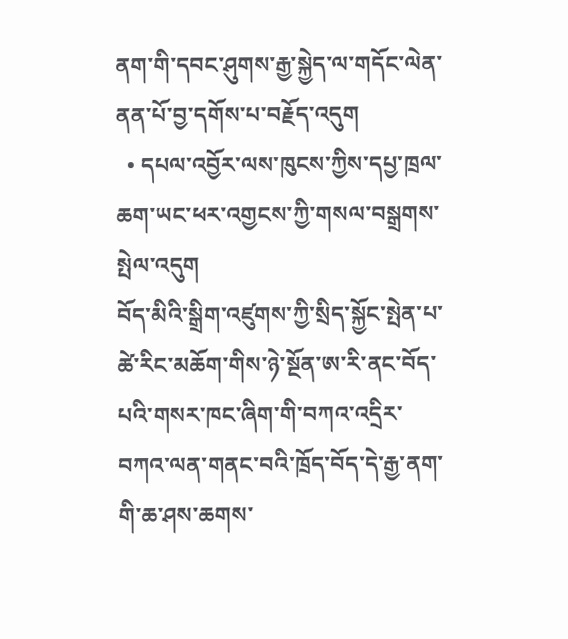ནག་གི་དབང་ཤུགས་རྒྱ་སྐྱེད་ལ་གདོང་ལེན་ནན་པོ་བྱ་དགོས་པ་བརྗོད་འདུག
  • དཔལ་འབྱོར་ལས་ཁུངས་ཀྱིས་དཔྱ་ཁྲལ་ཆག་ཡང་ཕར་འགྱངས་ཀྱི་གསལ་བསྒྲགས་སྤེལ་འདུག
བོད་མིའི་སྒྲིག་འཛུགས་ཀྱི་སྲིད་སྐྱོང་སྤེན་པ་ཚེ་རིང་མཆོག་གིས་ཉེ་སྔོན་ཨ་རི་ནང་བོད་པའི་གསར་ཁང་ཞིག་གི་བཀའ་འདྲིར་བཀའ་ལན་གནང་བའི་ཁྲོད་བོད་དེ་རྒྱ་ནག་གི་ཆ་ཤས་ཆགས་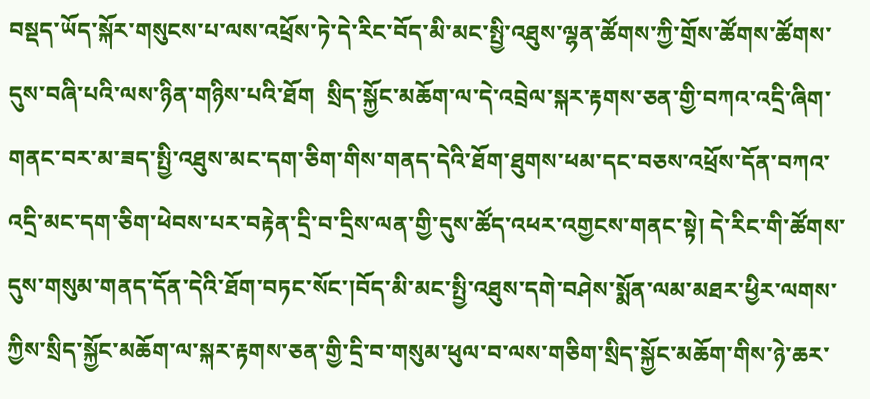བསྡད་ཡོད་སྐོར་གསུངས་པ་ལས་འཕྲོས་ཏེ་དེ་རིང་བོད་མི་མང་སྤྱི་འཐུས་ལྷན་ཚོགས་ཀྱི་གྲོས་ཚོགས་ཚོགས་དུས་བཞི་པའི་ལས་ཉིན་གཉིས་པའི་ཐོག  སྲིད་སྐྱོང་མཆོག་ལ་དེ་འབྲེལ་སྐར་རྟགས་ཅན་གྱི་བཀའ་འདྲི་ཞིག་གནང་བར་མ་ཟད་སྤྱི་འཐུས་མང་དག་ཅིག་གིས་གནད་དེའི་ཐོག་ཐུགས་ཕམ་དང་བཅས་འཕྲོས་དོན་བཀའ་འདྲི་མང་དག་ཅིག་ཕེབས་པར་བརྟེན་དྲི་བ་དྲིས་ལན་གྱི་དུས་ཚོད་འཕར་འགྱངས་གནང་སྟེ། དེ་རིང་གི་ཚོགས་དུས་གསུམ་གནད་དོན་དེའི་ཐོག་བཏང་སོང་།བོད་མི་མང་སྤྱི་འཐུས་དགེ་བཤེས་སྨོན་ལམ་མཐར་ཕྱིར་ལགས་ཀྱིས་སྲིད་སྐྱོང་མཆོག་ལ་སྐར་རྟགས་ཅན་གྱི་དྲི་བ་གསུམ་ཕུལ་བ་ལས་གཅིག་སྲིད་སྐྱོང་མཆོག་གིས་ཉེ་ཆར་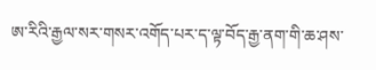ཨ་རིའི་རྒྱལ་སར་གསར་འགོད་པར་ད་ལྟ་བོད་རྒྱ་ནག་གི་ཆ་ཤས་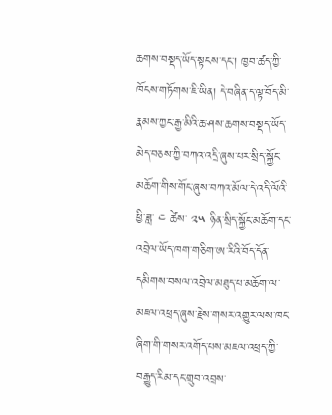ཆགས་བསྡད་ཡོད་སྟངས་དང་། ཁྱབ་ཚད་ཀྱི་ཁོངས་གཏོགས་ཇི་ཡིན། དེ་བཞིན་ད་ལྟ་བོད་མི་རྣམས་ཀྱང་རྒྱ་མིའི་ཆ་ཤས་ཆགས་བསྡད་ཡོད་མེད་བཅས་ཀྱི་བཀའ་འདྲི་ཞུས་པར་སྲིད་སྐྱོང་མཆོག་གིས་གོང་ཞུས་བཀའ་མོལ་དེ་འདི་ལོའི་ཕྱི་ཟླ་ ༤ ཚེས་ ༢༥ ཉིན་སྲིད་སྐྱོང་མཆོག་དང་འབྲེལ་ཡོད་ཁག་གཅིག་ཨ་རིའི་བོད་དོན་དམིགས་བསལ་འབྲེལ་མཐུད་པ་མཆོག་ལ་མཇལ་འཕྲད་ཞུས་རྗེས་གསར་འགྱུར་ལས་ཁང་ཞིག་གི་གསར་འགོད་པས་མཇལ་འཕྲད་ཀྱི་བརྒྱུད་རིམ་དང་གྲུབ་འབྲས་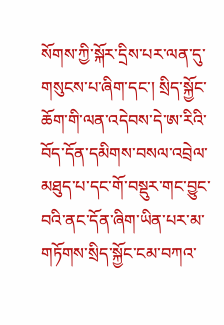སོགས་ཀྱི་སྐོར་དྲིས་པར་ལན་དུ་གསུངས་པ་ཞིག་དང་། སྲིད་སྐྱོང་ཆོག་གི་ལན་འདེབས་དེ་ཨ་རིའི་བོད་དོན་དམིགས་བསལ་འབྲེལ་མཐུད་པ་དང་གོ་བསྡུར་གང་བྱུང་བའི་ནང་དོན་ཞིག་ཡིན་པར་མ་གཏོགས་སྲིད་སྐྱོང་ངམ་བཀའ་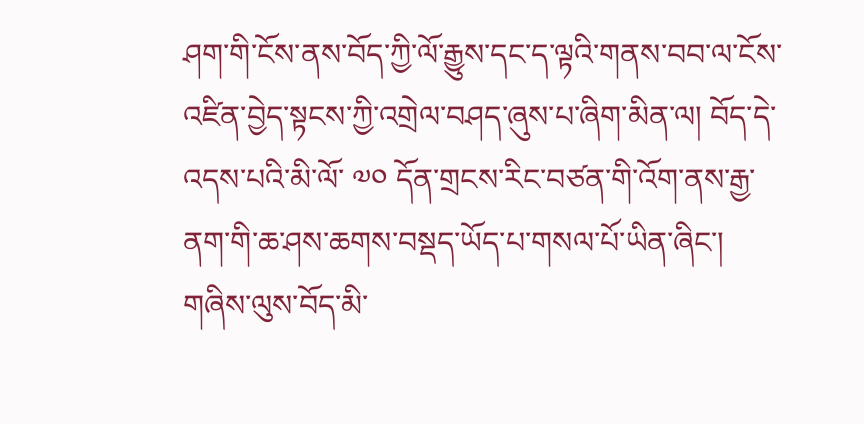ཤག་གི་ངོས་ནས་བོད་ཀྱི་ལོ་རྒྱུས་དང་ད་ལྟའི་གནས་བབ་ལ་ངོས་འཛིན་བྱེད་སྟངས་ཀྱི་འགྲེལ་བཤད་ཞུས་པ་ཞིག་མིན་ལ། བོད་དེ་འདས་པའི་མི་ལོ་ ༧༠ དོན་གྲངས་རིང་བཙན་གི་འོག་ནས་རྒྱ་ནག་གི་ཆ་ཤས་ཆགས་བསྡད་ཡོད་པ་གསལ་པོ་ཡིན་ཞིང་། གཞིས་ལུས་བོད་མི་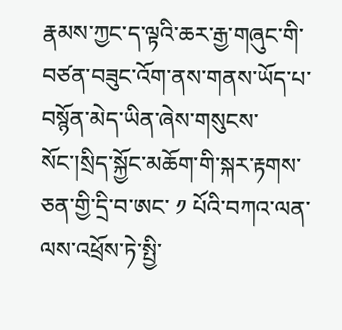རྣམས་ཀྱང་ད་ལྟའི་ཆར་རྒྱ་གཞུང་གི་བཙན་བཟུང་འོག་ནས་གནས་ཡོད་པ་བསྙོན་མེད་ཡིན་ཞེས་གསུངས་སོང་།སྲིད་སྐྱོང་མཆོག་གི་སྐར་རྟགས་ཅན་གྱི་དྲི་བ་ཨང་ ༡ པོའི་བཀའ་ལན་ལས་འཕྲོས་ཏེ་སྤྱི་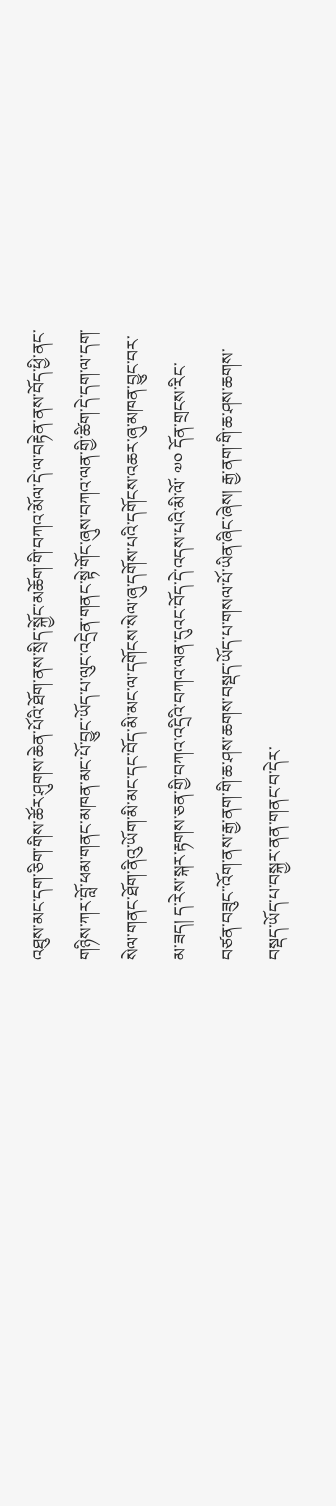འཐུས་མང་དག་ཅིག་གིས་ཚོར་ཤུགས་ཆེན་པོའི་ཐོག་ནས་སྲིད་སྐྱོང་མཆོག་གི་བཀའ་མོལ་དེ་ལ་བརྟེན་ནས་བོད་ཕྱི་ནང་གཉིས་ཀར་བློ་ཕམ་གནང་མཁན་མང་པོ་བྱུང་ཡོད་པ་ལུང་འདྲེན་གནང་སྟེ་གོང་ཞུས་བཀའ་ལན་གྱི་ཚིག་དེ་དག་ལ་དག་སེལ་གནང་ཐོག་ནིའུ་ཡོག་མི་མང་དང་བོད་མི་མང་ལ་དགོངས་སེལ་ཞུ་དགོས་པའི་དགོངས་འཆར་ཞུ་མཁན་བྱུང་བར་མ་ཟད། ད་རེས་སྐར་རྟགས་ཅན་གྱི་བཀའ་འདྲིའི་བཀའ་ལན་དུའང་བོད་དེ་འདས་པའི་མི་ལོ་ ༧༠ དོན་གྲངས་རིང་བཙན་བཟུང་་འོག་ནས་རྒྱ་ནག་གི་ཆ་ཤས་ཆགས་བསྡད་ཡོད་པ་གསལ་པོ་ཡིན་ཞིང་ཞེས། རྒྱ་ནག་གི་ཆ་ཤས་ཆགས་བསྡད་ཡོད་པ་བསྐྱར་ནན་གནང་བ་དེར་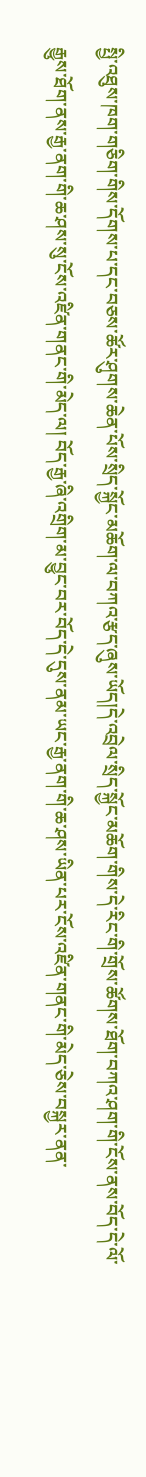སྤྱི་འཐུས་ཁག་གཅིག་གིས་དོགས་པ་དང་བཅས་ཚོར་ཤུགས་ཆེན་པོས་སྲིད་སྐྱོང་མཆོག་ལ་བཀའ་རྩད་ཞུས་ཡོད།དེ་འབྲེལ་སྲིད་སྐྱོང་མཆོག་གིས་དེ་རིང་གི་གྲོས་ཚོགས་ཐོག་བཀའ་ཤག་གི་ངོས་ནས་བོད་དེ་ལོ་རྒྱུས་ཐོག་ནས་རྒྱ་ནག་གི་ཆ་ཤས་སུ་ངོས་འཛིན་གནང་གི་མེད་ལ། བོད་རྒྱ་ཞི་འགྲིག་མ་བྱུང་བར་བོད་དེ་དུས་ནམ་ཡང་རྒྱ་ནག་གི་ཆ་ཤས་ཡིན་པར་ངོས་འཛིན་གནང་གི་མེད་ཅེས་བསྐྱར་ནན་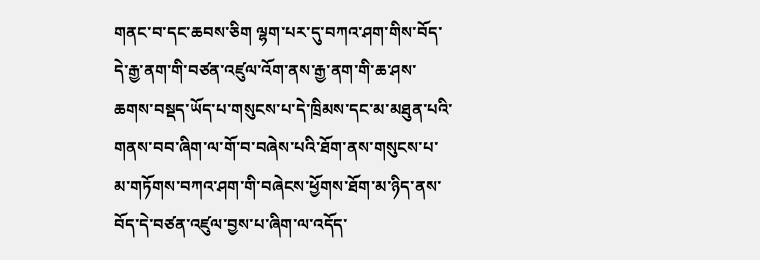གནང་བ་དང་ཆབས་ཅིག ལྷག་པར་དུ་བཀའ་ཤག་གིས་བོད་དེ་རྒྱ་ནག་གི་བཙན་འཛུལ་འོག་ནས་རྒྱ་ནག་གི་ཆ་ཤས་ཆགས་བསྡད་ཡོད་པ་གསུངས་པ་དེ་ཁྲིམས་དང་མ་མཐུན་པའི་གནས་བབ་ཞིག་ལ་གོ་བ་བཞེས་པའི་ཐོག་ནས་གསུངས་པ་མ་གཏོགས་བཀའ་ཤག་གི་བཞེངས་ཕྱོགས་ཐོག་མ་ཉིད་ནས་བོད་དེ་བཙན་འཛུལ་བྱས་པ་ཞིག་ལ་འདོད་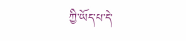ཀྱི་ཡོད་པ་དེ་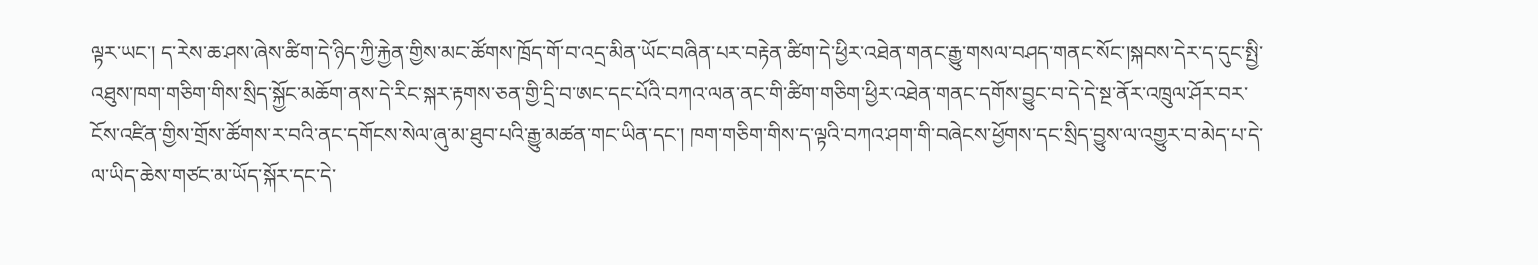ལྟར་ཡང་། ད་རེས་ཆ་ཤས་ཞེས་ཚིག་དེ་ཉིད་ཀྱི་རྐྱེན་གྱིས་མང་ཚོགས་ཁྲོད་གོ་བ་འདྲ་མིན་ཡོང་བཞིན་པར་བརྟེན་ཚིག་དེ་ཕྱིར་འཐེན་གནང་རྒྱུ་གསལ་བཤད་གནང་སོང་།སྐབས་དེར་ད་དུང་སྤྱི་འཐུས་ཁག་གཅིག་གིས་སྲིད་སྐྱོང་མཆོག་ནས་དེ་རིང་སྐར་རྟགས་ཅན་གྱི་དྲི་བ་ཨང་དང་པོའི་བཀའ་ལན་ནང་གི་ཚིག་གཅིག་ཕྱིར་འཐེན་གནང་དགོས་བྱུང་བ་དེ་དེ་སྔ་ནོར་འཁྲུལ་ཤོར་བར་ངོས་འཛིན་གྱིས་གྲོས་ཚོགས་ར་བའི་ནང་དགོངས་སེལ་ཞུ་མ་ཐུབ་པའི་རྒྱུ་མཚན་གང་ཡིན་དང་། ཁག་གཅིག་གིས་ད་ལྟའི་བཀའ་ཤག་གི་བཞེངས་ཕྱོགས་དང་སྲིད་བྱུས་ལ་འགྱུར་བ་མེད་པ་དེ་ལ་ཡིད་ཆེས་གཙང་མ་ཡོད་སྐོར་དང་དེ་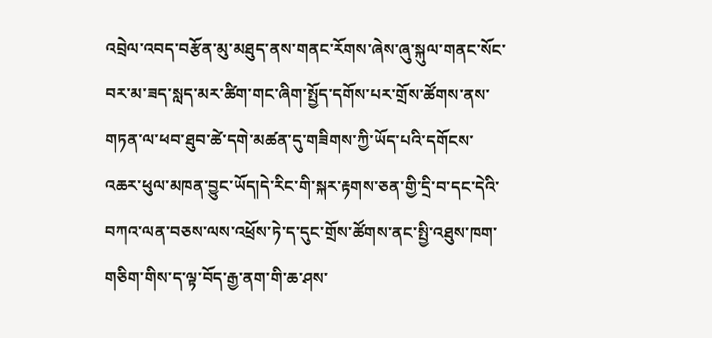འབྲེལ་འབད་བརྩོན་མུ་མཐུད་ནས་གནང་རོགས་ཞེས་ཞུ་སྐུལ་གནང་སོང་བར་མ་ཟད་སླད་མར་ཚིག་གང་ཞིག་སྤྱོད་དགོས་པར་གྲོས་ཚོགས་ནས་གཏན་ལ་ཕབ་ཐུབ་ཚེ་དགེ་མཚན་དུ་གཟིགས་ཀྱི་ཡོད་པའི་དགོངས་འཆར་ཕུལ་མཁན་བྱུང་ཡོད།དེ་རིང་གི་སྐར་རྟགས་ཅན་གྱི་དྲི་བ་དང་དེའི་བཀའ་ལན་བཅས་ལས་འཕྲོས་ཏེ་ད་དུང་གྲོས་ཚོགས་ནང་སྤྱི་འཐུས་ཁག་གཅིག་གིས་ད་ལྟ་བོད་རྒྱ་ནག་གི་ཆ་ཤས་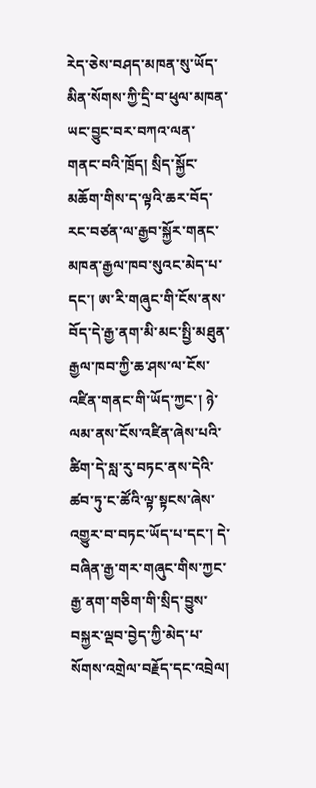རེད་ཅེས་བཤད་མཁན་སུ་ཡོད་མིན་སོགས་ཀྱི་དྲི་བ་ཕུལ་མཁན་ཡང་བྱུང་བར་བཀའ་ལན་གནང་བའི་ཁྲོད། སྲིད་སྐྱོང་མཆོག་གིས་ད་ལྟའི་ཆར་བོད་རང་བཙན་ལ་རྒྱབ་སྐྱོར་གནང་མཁན་རྒྱལ་ཁབ་སུའང་མེད་པ་དང་། ཨ་རི་གཞུང་གི་ངོས་ནས་བོད་དེ་རྒྱ་ནག་མི་མང་སྤྱི་མཐུན་རྒྱལ་ཁབ་ཀྱི་ཆ་ཤས་ལ་ངོས་འཛིན་གནང་གི་ཡོད་ཀྱང་། ཉེ་ལམ་ནས་ངོས་འཛིན་ཞེས་པའི་ཚིག་དེ་སླ་རུ་བཏང་ནས་དེའི་ཚབ་ཏུ་ང་ཚོའི་ལྟ་སྟངས་ཞེས་འགྱུར་བ་བཏང་ཡོད་པ་དང་། དེ་བཞིན་རྒྱ་གར་གཞུང་གིས་ཀྱང་རྒྱ་ནག་གཅིག་གི་སྲིད་བྱུས་བསྐྱར་ལྡབ་བྱེད་ཀྱི་མེད་པ་སོགས་འགྲེལ་བརྗོད་དང་འབྲེལ།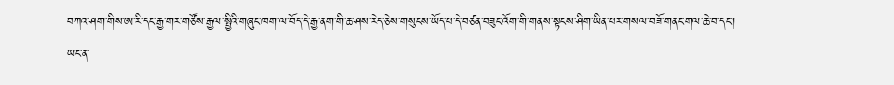བཀའ་ཤག་གིས་ཨ་རི་དང་རྒྱ་གར་གཙོས་རྒྱལ་སྤྱིའི་གཞུང་ཁག་ལ་བོད་དེ་རྒྱ་ནག་གི་ཆ་ཤས་རེད་ཅེས་གསུངས་ཡོད་པ་དེ་བཙན་བཟུང་འོག་གི་གནས་སྟངས་ཤིག་ཡིན་པར་གསལ་བཟོ་གནང་གལ་ཆེ་བ་དང་། ཡང་ན་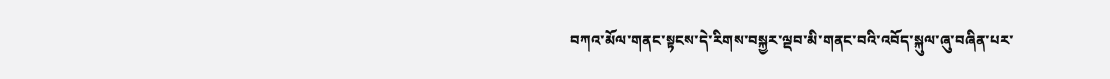བཀའ་མོལ་གནང་སྟངས་དེ་རིགས་བསྐྱར་ལྡབ་མི་གནང་བའི་འབོད་སྐུལ་ཞུ་བཞིན་པར་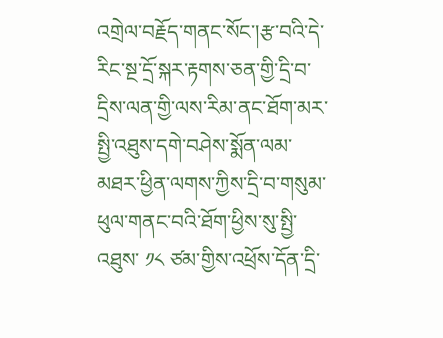འགྲེལ་བརྗོད་གནང་སོང་།རྩ་བའི་དེ་རིང་སྔ་དྲོ་སྐར་རྟགས་ཅན་གྱི་དྲི་བ་དྲིས་ལན་གྱི་ལས་རིམ་ནང་ཐོག་མར་སྤྱི་འཐུས་དགེ་བཤེས་སྨོན་ལམ་མཐར་ཕྱིན་ལགས་ཀྱིས་དྲི་བ་གསུམ་ཕུལ་གནང་བའི་ཐོག་ཕྱིས་སུ་སྤྱི་འཐུས་ ༡༨ ཙམ་གྱིས་འཕྲོས་དོན་དྲི་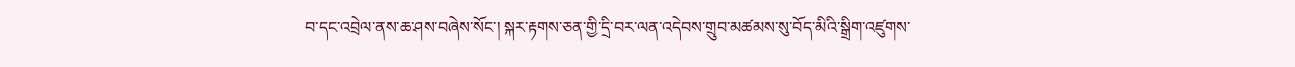བ་དང་འབྲེལ་ནས་ཆ་ཤས་བཞེས་སོང་། སྐར་རྟགས་ཅན་གྱི་དྲི་བར་ལན་འདེབས་གྲུབ་མཚམས་སུ་བོད་མིའི་སྒྲིག་འཛུགས་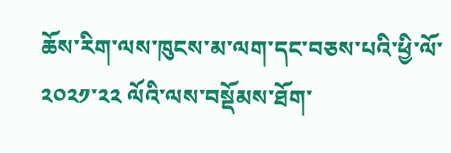ཆོས་རིག་ལས་ཁུངས་མ་ལག་དང་བཅས་པའི་ཕྱི་ལོ་ ༢༠༢༡་༢༢ ལོའི་ལས་བསྡོམས་ཐོག་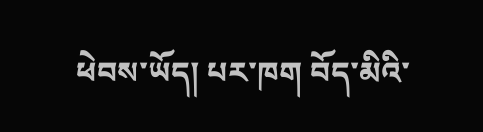ཕེབས་ཡོད། པར་ཁག བོད་མིའི་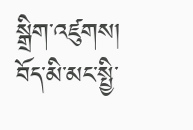སྒྲིག་འཛུགས། བོད་མི་མང་སྤྱི་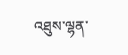འཐུས་ལྷན་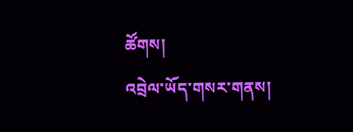ཚོགས།
འབྲེལ་ཡོད་གསར་གནས།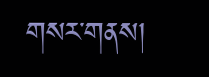གསར་གནས།